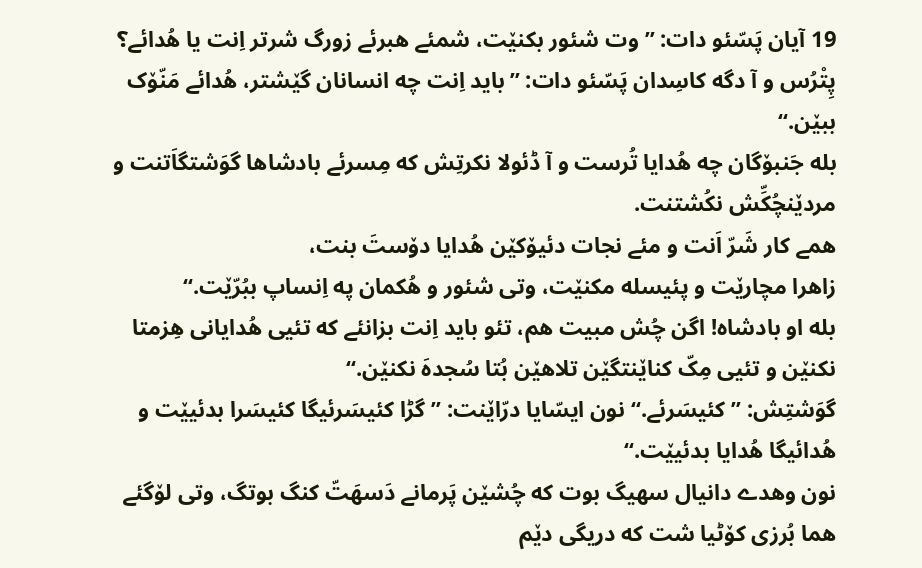19 آیان پَسّئو دات: ”وت شئور بکنێت، شمئے هبرئے زورگ شرتر اِنت یا هُدائے؟
پِتْرُس و آ دگه کاسِدان پَسّئو دات: ”باید اِنت چه انسانان گێشتر، هُدائے مَنّۆک ببێن.“
بله جَنبۆگان چه هُدایا تُرست و آ ڈئولا نکرتِش که مِسرئے بادشاها گوَشتگاَتنت و مردێنچُکِّش نکُشتنت.
همے کار شَرّ اَنت و مئے نجات دئیۆکێن هُدایا دۆستَ بنت،
زاهرا مچارێت و پئیسله مکنێت، وتی شئور و هُکمان په اِنساپ ببُرّێت.“
بله او بادشاه! اگن چُش مبیت هم، تئو باید اِنت بزانئے که تئیی هُدایانی هِزمتا نکنێن و تئیی مِکّ کناێنتگێن تلاهێن بُتا سُجدهَ نکنێن.“
گوَشتِش: ”کئیسَرئے.“ نون ایسّایا درّاێنت: ”گڑا کئیسَرئیگا کئیسَرا بدئیێت و هُدائیگا هُدایا بدئیێت.“
نون وهدے دانیال سهیگ بوت که چُشێن پَرمانے دَسهَتّ کنگ بوتگ، وتی لۆگئے هما بُرزی کۆٹیا شت که دریگی دێم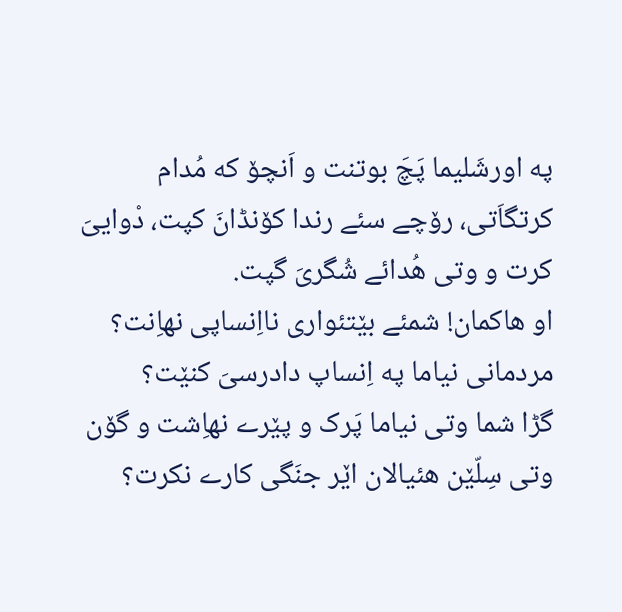په اورشَلیما پَچَ بوتنت و اَنچۆ که مُدام کرتگاَتی، رۆچے سئے رندا کۆنڈانَ کپت، دْواییَ کرت و وتی هُدائے شُگریَ گپت.
او هاکمان! شمئے بێتئواری نااِنساپی نهاِنت؟ مردمانی نیاما په اِنساپ دادرسیَ کنێت؟
گڑا شما وتی نیاما پَرک و پێرے نهاِشت و گۆن وتی سِلّێن هئیالان اێر جنَگی کارے نکرت؟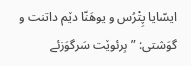ایسّایا پِتْرُس و یوهَنّا دێم داتنت و گوَشتی: ”بِرئوێت سَرگوَزئے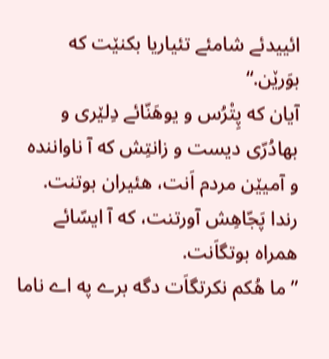ائییدئے شامئے تئیاریا بکنێت که بوَرێن.“
آیان که پِتْرُس و یوهَنّائے دِلێری و بهادُرّی دیست و زانتِش که آ ناواننده و آمیێن مردم اَنت، هئیران بوتنت. رندا پَجّاهِش آورتنت، که آ ایسّائے همراه بوتگاَنت.
”ما هُکم نکرتگاَت دگه برے په اے ناما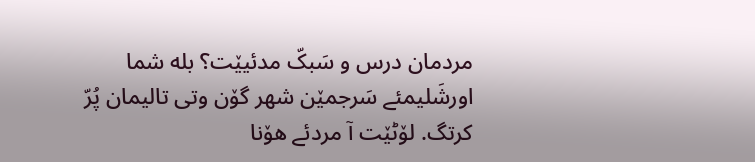مردمان درس و سَبکّ مدئیێت؟ بله شما اورشَلیمئے سَرجمێن شهر گۆن وتی تالیمان پُرّ کرتگ. لۆٹێت آ مردئے هۆنا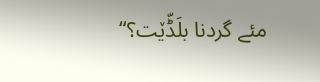مئے گردنا بلَڈّێت؟“